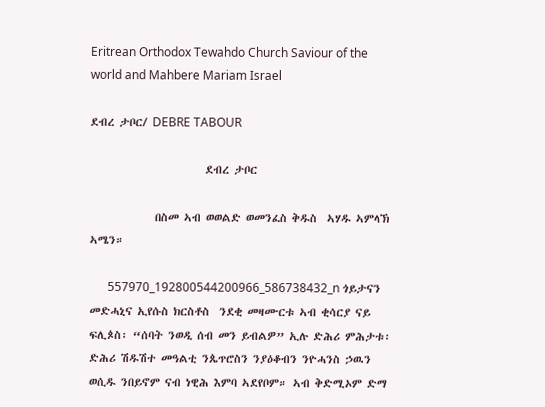Eritrean Orthodox Tewahdo Church Saviour of the world and Mahbere Mariam Israel

ደብረ ታቦር/ DEBRE TABOUR

                       ደብረ ታቦር

             በስመ ኣብ ወወልድ ወመንፈስ ቅዱስ  ኣሃዱ ኣምላኽ ኣሜን።

      557970_192800544200966_586738432_n ጎይታናን መድሓኒና ኢየሱስ ክርስቶስ  ንደቂ መዛሙርቱ ኣብ ቂሳርያ ናይ ፍሊጶስ፡ “ሰባት ንወዲ ሰብ መን ይብልዎ” ኢሉ ድሕሪ ምሕታቱ፡ ድሕሪ ሽዱሽተ መዓልቲ ንጴጥሮስን ንያዕቆብን ንዮሓንስ ኃዉን ወሲዱ ንበይኖም ናብ ነዊሕ እምባ ኣደየቦም። ኣብ ቅድሚኦም ድማ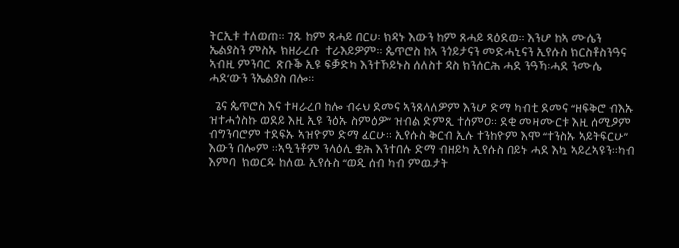ትርኢቱ ተለወጠ። ገጹ ከም ጸሓይ በርሀ፡ ክዳኑ እውን ከም ጸሓይ ጻዕደወ። እንሆ ከኣ ሙሴን ኤልያስን ምስኡ ክዘራረቡ  ተራእይዎም። ጴጥሮስ ከኣ ንጎይታናን መድሓኒናን ኢየሱስ ክርስቶስንዓና ኣብዚ ምንባር  ጽቡቕ ኢዩ ፍቓድካ እንተኾይኑስ ሰለስተ ዳስ ክንሰርሕ ሓደ ንዓኻ፡ሓደ ንሙሴ ሓደ’ውን ንኤልያስ በሎ።

  ጌና ጴጥሮስ እና ተዛራረቦ ከሎ ብሩህ ደመና ኣንጸላለዎም እንሆ ድማ ካብቲ ደመና “ዘፍቅሮ ብእኡ ዝተሓጎስኩ ወደይ እዚ ኢዩ ንዕኡ ስምዕዎ” ዝብል ድምጺ ተሰምዐ። ደቂ መዛሙርቱ እዚ ሰሚዖም ብግንባሮም ተደፍኡ ኣዝዮም ድማ ፈርሁ። ኢየሱስ ቅርብ ኢሉ ተንከዮም እሞ “ተንስኡ ኣይትፍርሁ” እውን በሎም ።ኣዒንቶም ንላዕሊ ቋሕ እንተበሉ ድማ ብዘይካ ኢየሱስ በይኑ ሓደ እኳ ኣይረኣዩን።ካብ እምባ  ክወርዱ ከለዉ ኢየሱስ “ወዲ ሰብ ካብ ምዉታት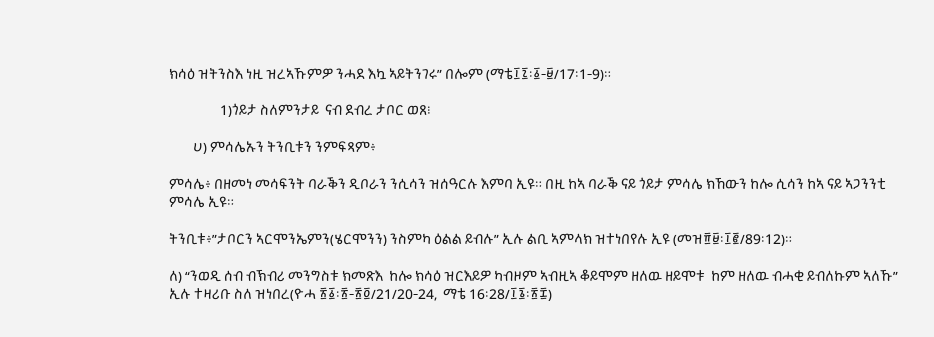ክሳዕ ዝትንስእ ነዚ ዝረኣኹምዎ ንሓደ እኳ ኣይትንገሩ” በሎም (ማቴ፲፯፡፩-፱/17፡1-9)።

                 1)ጎይታ ስለምንታይ  ናብ ደብረ ታቦር ወጸ፧

        ሀ) ምሳሌኡን ትንቢቱን ንምፍጻም፥

ምሳሌ፥ በዘመነ መሳፍንት ባራቕን ዲቦራን ንሲሳን ዝሰዓርሉ እምባ ኢዩ። በዚ ከኣ ባራቕ ናይ ጎይታ ምሳሌ ክኸውን ከሎ ሲሳን ከኣ ናይ ኣጋንንቲ ምሳሌ ኢዩ።

ትንቢቱ፥”ታቦርን ኣርሞንኤምን(ሄርሞንን) ንስምካ ዕልል ይብሉ” ኢሉ ልቢ ኣምላክ ዝተነበየሉ ኢዩ (መዝ፹፱፡፲፪/89፡12)።

ለ) “ንወዲ ሰብ ብኽብሪ መንግስቱ ክመጽእ  ከሎ ክሳዕ ዝርእይዎ ካብዞም ኣብዚኣ ቆይሞም ዘለዉ ዘይሞቱ  ከም ዘለዉ ብሓቂ ይብለኩም ኣለኹ” ኢሉ ተዛሪቡ ስለ ዝነበረ(ዮሓ ፳፩፡፳-፳፬/21/20-24,  ማቴ 16፡28/፲፮፡፳፰)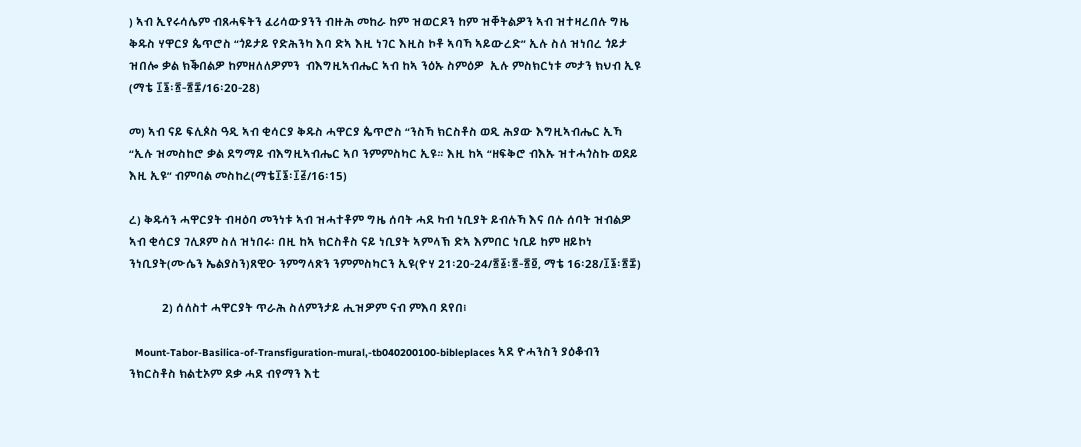) ኣብ ኢየሩሳሌም ብጸሓፍትን ፈሪሳውያንን ብዙሕ መከራ ከም ዝወርዶን ከም ዝቐትልዎን ኣብ ዝተዛረበሉ ግዜ ቅዱስ ሃዋርያ ጴጥሮስ “ጎይታይ የድሕንካ እባ ድኣ እዚ ነገር እዚስ ኮቶ ኣባኻ ኣይውረድ” ኢሉ ስለ ዝነበረ ጎይታ ዝበሎ ቃል ክቕበልዎ ከምዘለለዎምን  ብእግዚኣብሔር ኣብ ከኣ ንዕኡ ስምዕዎ  ኢሉ ምስክርነቱ መታን ክህብ ኢዩ (ማቴ ፲፮፡፳-፳፰/16፡20-28)

መ) ኣብ ናይ ፍሊጶስ ዓዲ ኣብ ቂሳርያ ቅዱስ ሓዋርያ ጴጥሮስ “ንስኻ ክርስቶስ ወዲ ሕያው እግዚኣብሔር ኢኻ “ኢሉ ዝመስከሮ ቃል ደግማይ ብእግዚኣብሔር ኣቦ ንምምስካር ኢዩ። እዚ ከኣ “ዘፍቅሮ ብእኡ ዝተሓጎስኩ ወደይ እዚ ኢዩ” ብምባል መስከረ(ማቴ፲፮፡፲፭/16፡15)

ረ) ቅዱሳን ሓዋርያት ብዛዕባ መንነቱ ኣብ ዝሓተቶም ግዜ ሰባት ሓደ ካብ ነቢያት ይብሉኻ እና በሉ ሰባት ዝብልዎ ኣብ ቂሳርያ ገሊጾም ስለ ዝነበሩ፡ በዚ ከኣ ክርስቶስ ናይ ነቢያት ኣምላኽ ድኣ እምበር ነቢይ ከም ዘይኮነ ንነቢያት(ሙሴን ኤልያስን)ጸዊዑ ንምግላጽን ንምምስካርን ኢዩ(ዮሃ 21፡20-24/፳፩፡፳-፳፬, ማቴ 16፡28/፲፮፡፳፰)

           2) ሰለስተ ሓዋርያት ጥራሕ ስለምንታይ ሒዝዎም ናብ ምእባ ደየበ፧

  Mount-Tabor-Basilica-of-Transfiguration-mural,-tb040200100-bibleplaces ኣደ ዮሓንስን ያዕቆብን ንክርስቶስ ክልቲኦም ደቃ ሓደ ብየማን እቲ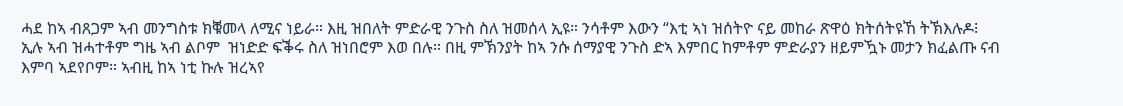ሓደ ከኣ ብጸጋም ኣብ መንግስቱ ክቑመላ ለሚና ነይራ። እዚ ዝበለት ምድራዊ ንጉስ ስለ ዝመሰላ ኢዩ። ንሳቶም እውን “እቲ ኣነ ዝሰትዮ ናይ መከራ ጽዋዕ ክትሰትዩኸ ትኽእሉዶ፧ ኢሉ ኣብ ዝሓተቶም ግዜ ኣብ ልቦም  ዝነድድ ፍቕሩ ስለ ዝነበሮም እወ በሉ። በዚ ምኽንያት ከኣ ንሱ ሰማያዊ ንጉስ ድኣ እምበር ከምቶም ምድራያን ዘይምዃኑ መታን ክፈልጡ ናብ እምባ ኣደየቦም። ኣብዚ ከኣ ነቲ ኩሉ ዝረኣየ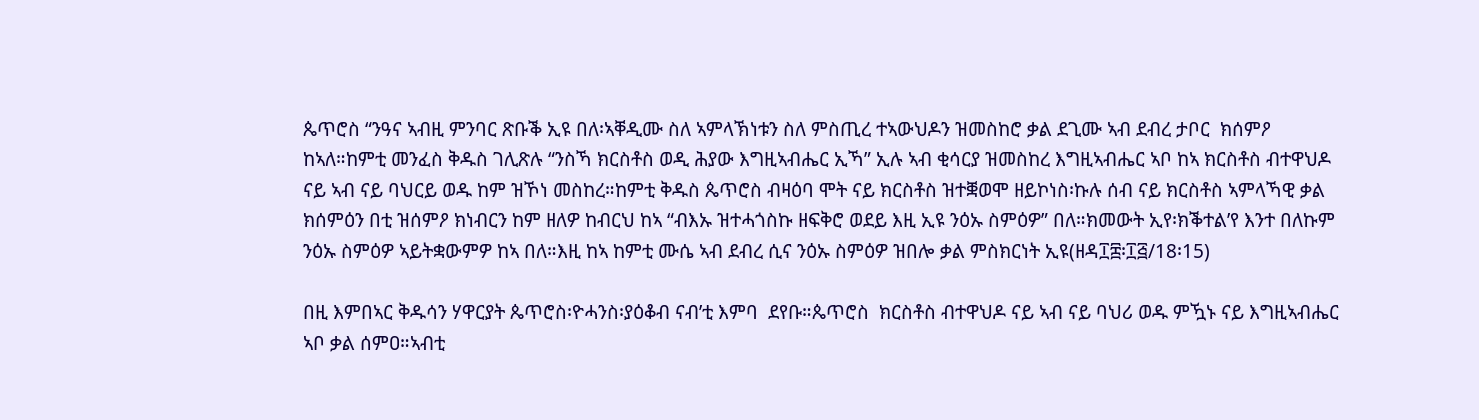ጴጥሮስ “ንዓና ኣብዚ ምንባር ጽቡቕ ኢዩ በለ፡ኣቐዲሙ ስለ ኣምላኽነቱን ስለ ምስጢረ ተኣውህዶን ዝመስከሮ ቃል ደጊሙ ኣብ ደብረ ታቦር  ክሰምዖ ከኣለ።ከምቲ መንፈስ ቅዱስ ገሊጽሉ “ንስኻ ክርስቶስ ወዲ ሕያው እግዚኣብሔር ኢኻ” ኢሉ ኣብ ቂሳርያ ዝመስከረ እግዚኣብሔር ኣቦ ከኣ ክርስቶስ ብተዋህዶ ናይ ኣብ ናይ ባህርይ ወዱ ከም ዝኾነ መስከረ።ከምቲ ቅዱስ ጴጥሮስ ብዛዕባ ሞት ናይ ክርስቶስ ዝተቛወሞ ዘይኮነስ፡ኩሉ ሰብ ናይ ክርስቶስ ኣምላኻዊ ቃል ክሰምዕን በቲ ዝሰምዖ ክነብርን ከም ዘለዎ ከብርህ ከኣ “ብእኡ ዝተሓጎስኩ ዘፍቅሮ ወደይ እዚ ኢዩ ንዕኡ ስምዕዎ” በለ።ክመውት ኢየ፡ክቕተል’የ እንተ በለኩም ንዕኡ ስምዕዎ ኣይትቋውምዎ ከኣ በለ።እዚ ከኣ ከምቲ ሙሴ ኣብ ደብረ ሲና ንዕኡ ስምዕዎ ዝበሎ ቃል ምስክርነት ኢዩ(ዘዳ፲፰፡፲፭/18፡15)

በዚ እምበኣር ቅዱሳን ሃዋርያት ጴጥሮስ፡ዮሓንስ፡ያዕቆብ ናብ’ቲ እምባ  ደየቡ።ጴጥሮስ  ክርስቶስ ብተዋህዶ ናይ ኣብ ናይ ባህሪ ወዱ ምዃኑ ናይ እግዚኣብሔር ኣቦ ቃል ሰምዐ።ኣብቲ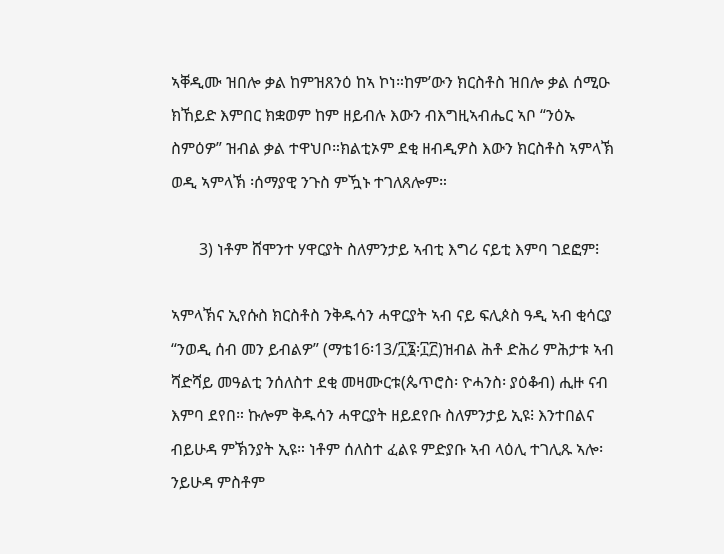ኣቐዲሙ ዝበሎ ቃል ከምዝጸንዕ ከኣ ኮነ።ከም’ውን ክርስቶስ ዝበሎ ቃል ሰሚዑ ክኸይድ እምበር ክቋወም ከም ዘይብሉ እውን ብእግዚኣብሔር ኣቦ “ንዕኡ ስምዕዎ” ዝብል ቃል ተዋህቦ።ክልቲኦም ደቂ ዘብዲዎስ እውን ክርስቶስ ኣምላኽ ወዲ ኣምላኽ ፡ሰማያዊ ንጉስ ምዃኑ ተገለጸሎም።

       3) ነቶም ሸሞንተ ሃዋርያት ስለምንታይ ኣብቲ እግሪ ናይቲ እምባ ገደፎም፧

ኣምላኽና ኢየሱስ ክርስቶስ ንቅዱሳን ሓዋርያት ኣብ ናይ ፍሊጶስ ዓዲ ኣብ ቂሳርያ “ንወዲ ሰብ መን ይብልዎ” (ማቴ16፡13/፲፮፡፲፫)ዝብል ሕቶ ድሕሪ ምሕታቱ ኣብ ሻድሻይ መዓልቲ ንሰለስተ ደቂ መዛሙርቱ(ጴጥሮስ፡ ዮሓንስ፡ ያዕቆብ) ሒዙ ናብ እምባ ደየበ። ኩሎም ቅዱሳን ሓዋርያት ዘይደየቡ ስለምንታይ ኢዩ፧ እንተበልና ብይሁዳ ምኽንያት ኢዩ። ነቶም ሰለስተ ፈልዩ ምድያቡ ኣብ ላዕሊ ተገሊጹ ኣሎ፡ንይሁዳ ምስቶም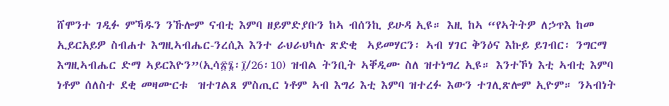ሸሞንተ ገዲፉ ምኻዱን ንኹሎም ናብቲ እምባ ዘይምድያቡን ከኣ ብሰንኪ ይሁዳ ኢዩ። እዚ ከኣ “የኣትትዎ ለኃጥእ ከመ ኢይርአይዎ ስብሐተ እግዚኣብሔር-ንረሲእ እንተ ራህራህካሉ ጽድቂ  ኣይመሃርን፡ ኣብ ሃገር ቅንዕና እኩይ ይገብር፡ ንግርማ እግዚኣብሔር ድማ ኣይርእዮን”(ኢሳ፳፮፡፲/26፡10) ዝብል ትንቢት ኣቐዲሙ ስለ ዝተነግረ ኢዩ። እንተኾነ እቲ ኣብቲ እምባ ነቶም ሰለስተ ደቂ መዛሙርቱ  ዝተገልጸ ምስጢር ነቶም ኣብ እግሪ እቲ እምባ ዝተረፉ እውን ተገሊጽሎም ኢዮም። ንኣብነት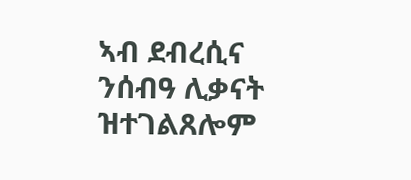ኣብ ደብረሲና ንሰብዓ ሊቃናት ዝተገልጸሎም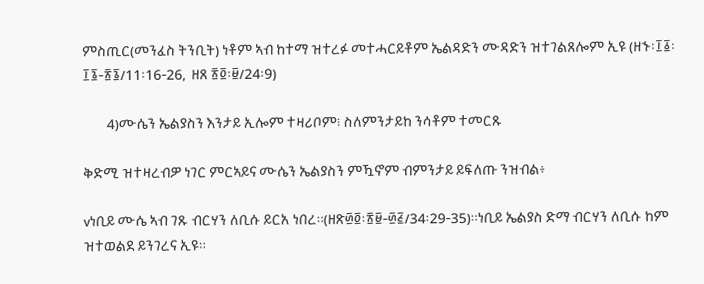ምስጢር(መንፈስ ትንቢት) ነቶም ኣብ ከተማ ዝተረፉ መተሓርይቶም ኤልዳድን ሙዳድን ዝተገልጸሎም ኢዩ (ዘኁ፡፲፩፡፲፮-፳፮/11፡16-26,  ዘጸ ፳፬፡፱/24፡9)

        4)ሙሴን ኤልያስን እንታይ ኢሎም ተዛሪቦም፧ ስለምንታይከ ንሳቶም ተመርጹ

ቅድሚ ዝተዛረብዎ ነገር ምርኣይና ሙሴን ኤልያስን ምዃኖም ብምንታይ ይፍለጡ ንዝብል፥

vነቢይ ሙሴ ኣብ ገጹ ብርሃን ለቢሱ ይርአ ነበረ።(ዘጽ፴፬፡፳፱-፴፭/34፡29-35)።ነቢይ ኤልያስ ድማ ብርሃን ለቢሱ ከም ዝተወልደ ይንገረና ኢዩ።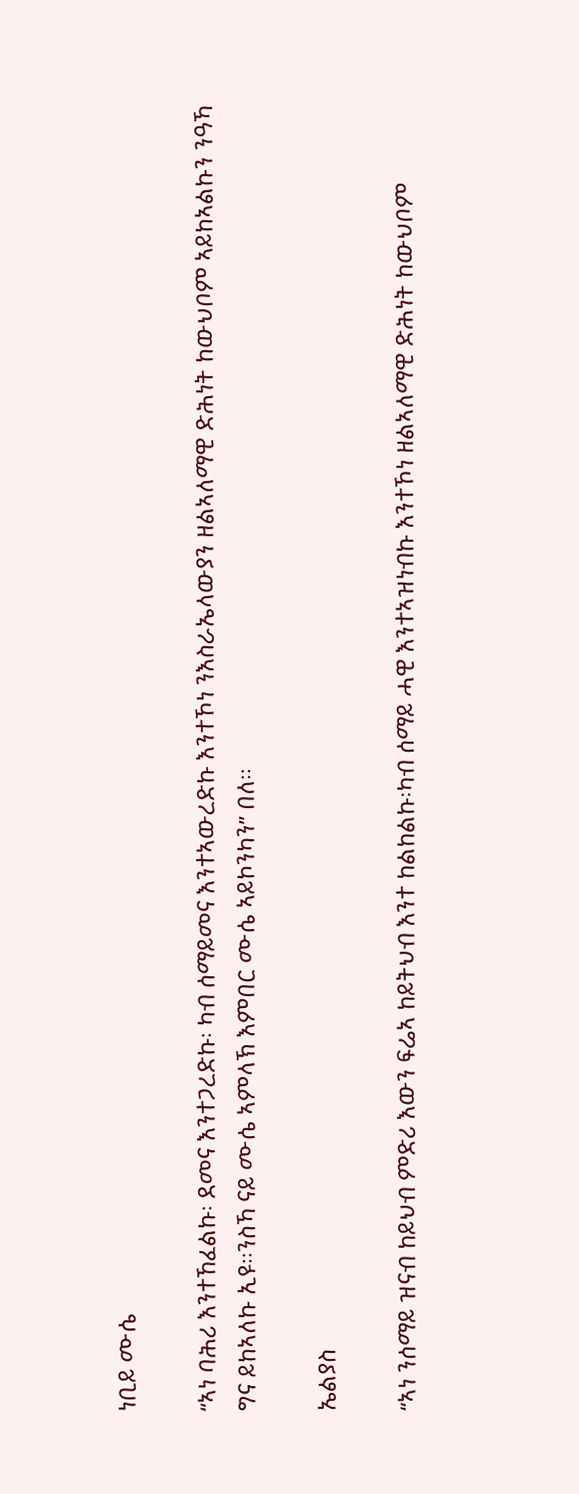ነቢይ ሙሴ

“ኣነ ባሕሪ እንተኸፈልኩ፡ ደመና እንተጋረድኩ፡ ካብ ሰማይመና እንተኣውረድኩ እንተኾነ ንእስራኤላውያን ዘልኣለማዊ ድሕነት ከውህቦም ኣይከኣልኩን ንዓኻ ግና ይከኣለኩ ኢዩ።ንስኻ ናይ ሙሴ ኣምላኽ እምበር ሙሴ ኣይኮንካን” በለ።

ኤልያስ

“ኣነ ንሰማይ ዝናብ ከይህብ ምድሪ እውን ፍሬኣ ከይትህብ እንተ ከልከልኩ፡ካብ ሰማይ ሓዊ እንተኣዝነብኩ እንተኾነ ዘልኣለማዊ ድሕነት ከውህቦም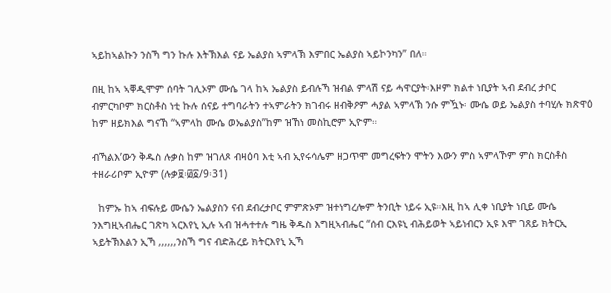ኣይከኣልኩን ንስኻ ግን ኩሉ እትኽእል ናይ ኤልያስ ኣምላኽ እምበር ኤልያስ ኣይኮንካን” በለ።

በዚ ከኣ ኣቐዲሞም ሰባት ገሊኦም ሙሴ ገላ ከኣ ኤልያስ ይብሉኻ ዝብል ምላሽ ናይ ሓዋርያት፡እዞም ክልተ ነቢያት ኣብ ደብረ ታቦር ብምርካቦም ክርስቶስ ነቲ ኩሉ ሰናይ ተግባራትን ተኣምራትን ክገብሩ ዘብቅዖም ሓያል ኣምላኽ ንሱ ምዃኑ፡ ሙሴ ወይ ኤልያስ ተባሂሉ ክጽዋዕ ከም ዘይክእል ግናኸ “ኣምላከ ሙሴ ወኤልያስ”ከም ዝኸነ መስኪሮም ኢዮም።

ብኻልእ’ውን ቅዱስ ሉቃስ ከም ዝገለጾ ብዛዕባ እቲ ኣብ ኢየሩሳሌም ዘጋጥሞ መግረፍትን ሞትን እውን ምስ ኣምላኾም ምስ ክርስቶስ ተዘራሪቦም ኢዮም (ሉቃ፱፡፴፩/9፡31)

  ከምኡ ከኣ ብፍሉይ ሙሴን ኤልያስን ናብ ደብረታቦር ምምጽኦም ዝተነግረሎም ትንቢት ነይሩ ኢዩ።እዚ ከኣ ሊቀ ነቢያት ነቢይ ሙሴ ንእግዚኣብሔር ገጽካ ኣርእየኒ ኢሉ ኣብ ዝሓተተሉ ግዜ ቅዱስ እግዚኣብሔር “ሰብ ርእዩኒ ብሕይወት ኣይነብርን ኢዩ እሞ ገጸይ ክትርኢ ኣይትኽእልን ኢኻ ,,,,,,ንስኻ ግና ብድሕረይ ክትርእየኒ ኢኻ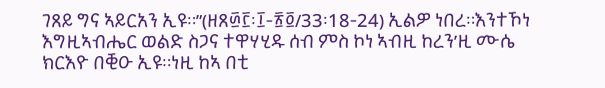ገጸይ ግና ኣይርአን ኢዩ።”(ዘጸ፴፫፡፲-፳፬/33፡18-24) ኢልዎ ነበረ።እንተኾነ እግዚኣብሔር ወልድ ስጋና ተዋሃሂዱ ሰብ ምስ ኮነ ኣብዚ ከረን’ዚ ሙሴ ክርእዮ በቒዑ ኢዩ።ነዚ ከኣ በቲ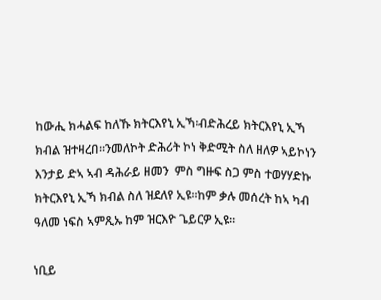ከውሒ ክሓልፍ ከለኹ ክትርእየኒ ኢኻ፡ብድሕረይ ክትርእየኒ ኢኻ ክብል ዝተዛረበ።ንመለኮት ድሕሪት ኮነ ቅድሚት ስለ ዘለዎ ኣይኮነን እንታይ ድኣ ኣብ ዳሕራይ ዘመን  ምስ ግዙፍ ስጋ ምስ ተወሃሃድኩ ክትርእየኒ ኢኻ ክብል ስለ ዝደለየ ኢዩ።ከም ቃሉ መሰረት ከኣ ካብ ዓለመ ነፍስ ኣምጺኡ ከም ዝርእዮ ጌይርዎ ኢዩ።

ነቢይ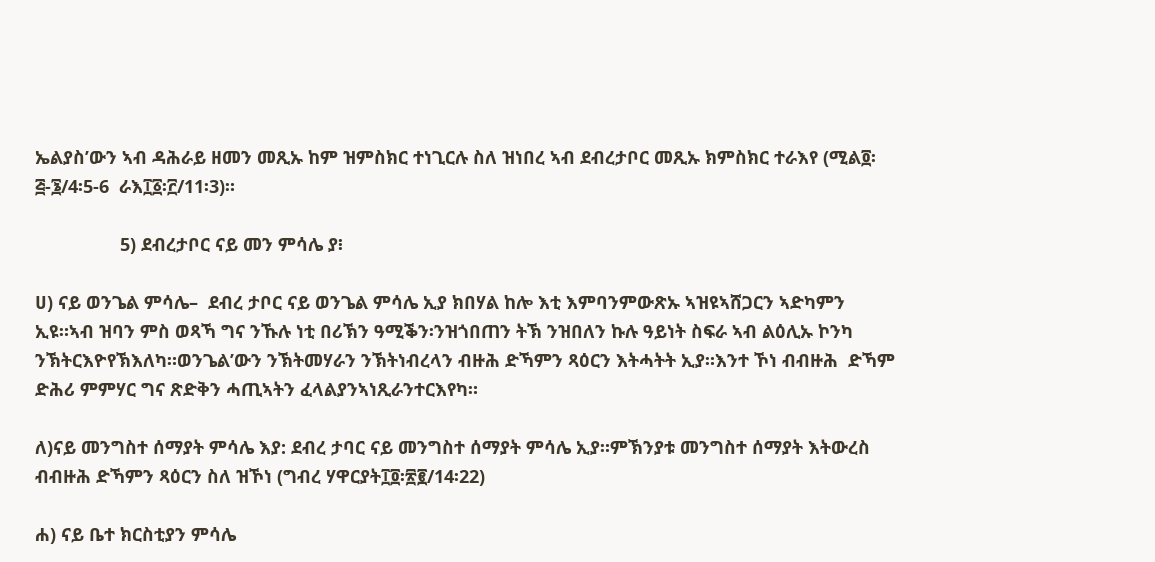ኤልያስ’ውን ኣብ ዳሕራይ ዘመን መጺኡ ከም ዝምስክር ተነጊርሉ ስለ ዝነበረ ኣብ ደብረታቦር መጺኡ ክምስክር ተራእየ (ሚል፬፡፭-፮/4፡5-6  ራእ፲፩፡፫/11፡3)።

                 5) ደብረታቦር ናይ መን ምሳሌ ያ፧

ሀ) ናይ ወንጌል ምሳሌ–  ደብረ ታቦር ናይ ወንጌል ምሳሌ ኢያ ክበሃል ከሎ እቲ እምባንምውጽኡ ኣዝዩኣሸጋርን ኣድካምን ኢዩ።ኣብ ዝባን ምስ ወጻኻ ግና ንኹሉ ነቲ በሪኽን ዓሚቕን፡ንዝጎበጠን ትኽ ንዝበለን ኩሉ ዓይነት ስፍራ ኣብ ልዕሊኡ ኮንካ ንኽትርእዮየኽእለካ።ወንጌል’ውን ንኽትመሃራን ንኽትነብረላን ብዙሕ ድኻምን ጻዕርን እትሓትት ኢያ።እንተ ኾነ ብብዙሕ  ድኻም ድሕሪ ምምሃር ግና ጽድቅን ሓጢኣትን ፈላልያንኣነጺራንተርእየካ።

ለ)ናይ መንግስተ ሰማያት ምሳሌ እያ: ደብረ ታባር ናይ መንግስተ ሰማያት ምሳሌ ኢያ።ምኽንያቱ መንግስተ ሰማያት እትውረስ  ብብዙሕ ድኻምን ጻዕርን ስለ ዝኾነ (ግብረ ሃዋርያት፲፬፡፳፪/14፡22)

ሐ) ናይ ቤተ ክርስቲያን ምሳሌ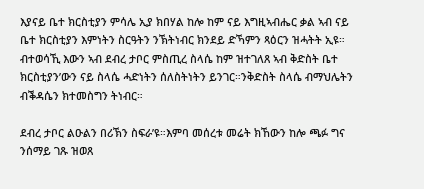እያናይ ቤተ ክርስቲያን ምሳሌ ኢያ ክበሃል ከሎ ከም ናይ እግዚኣብሔር ቃል ኣብ ናይ ቤተ ክርስቲያን እምነትን ስርዓትን ንኽትነብር ክንደይ ድኻምን ጻዕርን ዝሓትት ኢዩ። ብተወሳኺ እውን ኣብ ደብረ ታቦር ምስጢረ ስላሴ ከም ዝተገለጸ ኣብ ቅድስት ቤተ ክርስቲያን’ውን ናይ ስላሴ ሓድነትን ሰለስትነትን ይንገር።ንቅድስት ስላሴ ብማህሌትን ብቕዳሴን ክተመስግን ትነብር።

ደብረ ታቦር ልዑልን በሪኽን ስፍራ’ዩ።እምባ መሰረቱ መሬት ክኸውን ከሎ ጫፉ ግና ንሰማይ ገጹ ዝወጸ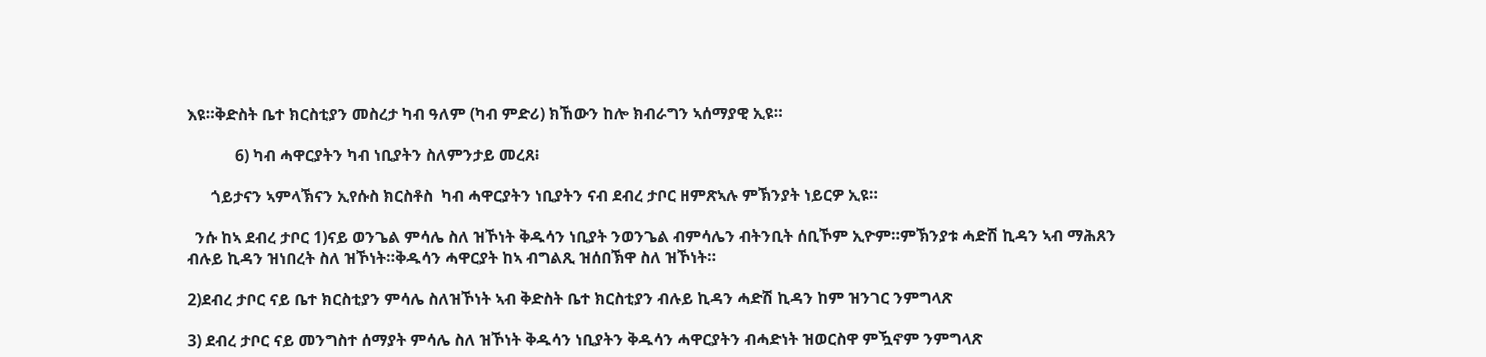እዩ።ቅድስት ቤተ ክርስቲያን መስረታ ካብ ዓለም (ካብ ምድሪ) ክኸውን ከሎ ክብራግን ኣሰማያዊ ኢዩ።

            6) ካብ ሓዋርያትን ካብ ነቢያትን ስለምንታይ መረጸ፧

      ጎይታናን ኣምላኽናን ኢየሱስ ክርስቶስ  ካብ ሓዋርያትን ነቢያትን ናብ ደብረ ታቦር ዘምጽኣሉ ምኽንያት ነይርዎ ኢዩ።

  ንሱ ከኣ ደብረ ታቦር 1)ናይ ወንጌል ምሳሌ ስለ ዝኾነት ቅዱሳን ነቢያት ንወንጌል ብምሳሌን ብትንቢት ሰቢኾም ኢዮም።ምኽንያቱ ሓድሽ ኪዳን ኣብ ማሕጸን ብሉይ ኪዳን ዝነበረት ስለ ዝኾነት።ቅዱሳን ሓዋርያት ከኣ ብግልጺ ዝሰበኽዋ ስለ ዝኾነት።

2)ደብረ ታቦር ናይ ቤተ ክርስቲያን ምሳሌ ስለዝኾነት ኣብ ቅድስት ቤተ ክርስቲያን ብሉይ ኪዳን ሓድሽ ኪዳን ከም ዝንገር ንምግላጽ

3) ደብረ ታቦር ናይ መንግስተ ሰማያት ምሳሌ ስለ ዝኾነት ቅዱሳን ነቢያትን ቅዱሳን ሓዋርያትን ብሓድነት ዝወርስዋ ምዃኖም ንምግላጽ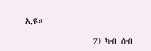ኢዩ።

                 7) ካብ ሰብ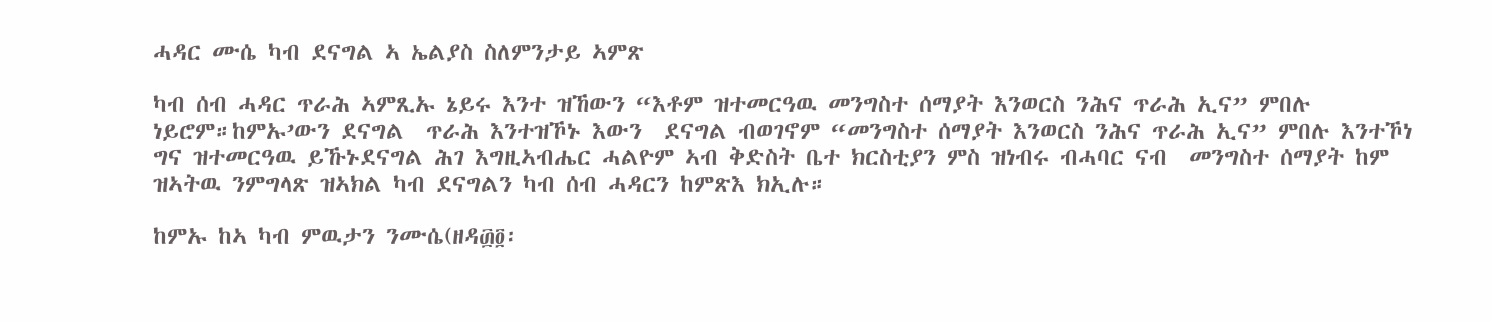ሓዳር ሙሴ ካብ ደናግል ኣ ኤልያስ ስለምንታይ ኣምጽ

ካብ ሰብ ሓዳር ጥራሕ ኣምጺኡ ኔይሩ እንተ ዝኸውን “እቶም ዝተመርዓዉ መንግስተ ሰማያት እንወርስ ንሕና ጥራሕ ኢና” ምበሉ ነይሮም።ከምኡ’ውን ደናግል  ጥራሕ እንተዝኾኑ እውን  ደናግል ብወገኖም “መንግስተ ሰማያት እንወርስ ንሕና ጥራሕ ኢና” ምበሉ እንተኾነ ግና ዝተመርዓዉ ይኹኑደናግል ሕገ እግዚኣብሔር ሓልዮም ኣብ ቅድስት ቤተ ክርስቲያን ምስ ዝነብሩ ብሓባር ናብ  መንግስተ ሰማያት ከም ዝኣትዉ ንምግላጽ ዝኣክል ካብ ደናግልን ካብ ሰብ ሓዳርን ከምጽእ ክኢሉ።

ከምኡ ከኣ ካብ ምዉታን ንሙሴ(ዘዳ፴፬፡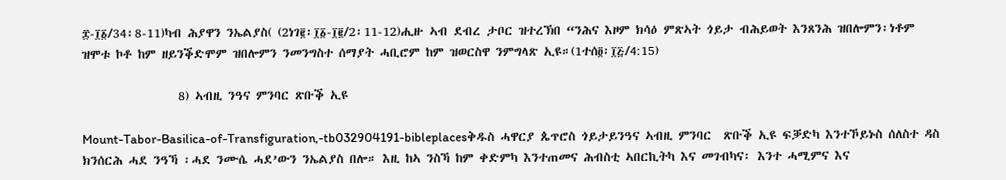፰-፲፩/34፡8-11)ካብ ሕያዋን ንኤልያስ( (2ነገ፪፡፲፩-፲፪/2፡11-12)ሒዙ ኣብ ደብረ ታቦር ዝተረኽበ “ንሕና እዞም ክሳዕ ምጽኣት ጎይታ ብሕይወት እንጸንሕ ዝበሎምን፡ነቶም ዝሞቱ ኮቶ ከም ዘይንቕድሞም ዝበሎምን ንመንግስተ ሰማያት ሓቢሮም ከም ዝወርስዋ ንምግላጽ ኢዩ።(1ተሰ፬፡፲፭/4:15)

                8) ኣብዚ ንዓና ምንባር ጽቡቕ ኢዩ

Mount-Tabor-Basilica-of-Transfiguration,-tb032904191-bibleplacesቅዱስ ሓዋርያ ጴጥሮስ ጎይታይንዓና ኣብዚ ምንባር  ጽቡቕ ኢዩ ፍቓድካ እንተኾይኑስ ሰለስተ ዳስ ክንሰርሕ ሓደ ንዓኻ ፡ሓደ ንሙሴ ሓደ’ውን ንኤልያስ በሎ። እዚ ከኣ ንስኻ ከም ቀድምካ እንተጠመና ሕብስቲ ኣበርኪትካ እና መገብካና፡ እንተ ሓሚምና እና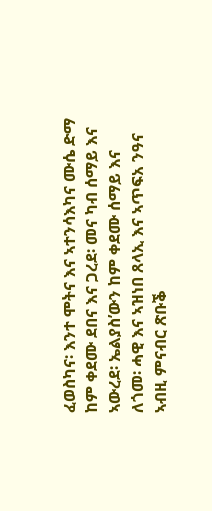ፈወስካና፡ እንተ ሞትና እና ኣተንሳእካና ሙሴ ድማ ከም ቀደሙ ደበና እና ጋረደ፡ መና ካብ ሰማይ እና ኣውረደ፡ ኤልያስ’ውን ከም ቀደሙ ሰማይ እና ለጎመ፡ ሓዊ እና ኣዝነበ ጸላኢ እና ኣጥፍአ ንዓና ኣብዚ ምናብር ጽቡቕ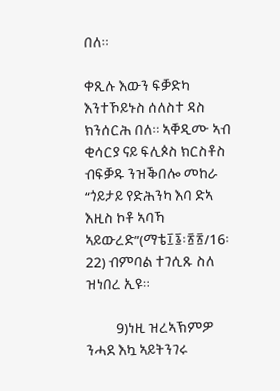በለ።

ቀጺሉ እውን ፍቓድካ እንተኾይኑስ ሰለስተ ዳስ ክንሰርሕ በለ። ኣቐዲሙ ኣብ ቂሳርያ ናይ ፍሊጶስ ክርስቶስ ብፍቓዱ ንዝቕበሎ መከራ “ጎይታይ የድሕንካ እባ ድኣ እዚስ ኮቶ ኣባኻ ኣይውረድ”(ማቴ፲፮፡፳፳/16፡22) ብምባል ተገሲጹ ስለ ዝነበረ ኢዩ።

          9)ነዚ ዝረኣኽምዎ ንሓደ እኳ ኣይትንገሩ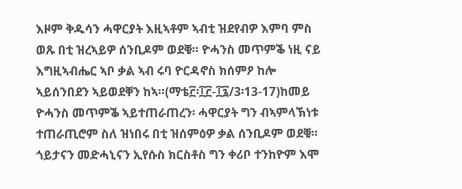እዞም ቅዱሳን ሓዋርያት እዚኣቶም ኣብቲ ዝደየብዎ እምባ ምስ ወጹ በቲ ዝረኣይዎ ሰንቢዶም ወደቑ። ዮሓንስ መጥምቕ ነዚ ናይ እግዚኣብሔር ኣቦ ቃል ኣብ ሩባ ዮርዳኖስ ክሰምዖ ከሎ ኣይሰንበደን ኣይወደቐን ከኣ።(ማቴ፫፡፲፫-፲፯/3፡13-17)ከመይ ዮሓንስ መጥምቕ ኣይተጠራጠረን፡ ሓዋርያት ግን ብኣምላኽነቱ ተጠራጢሮም ስለ ዝነበሩ በቲ ዝሰምዕዎ ቃል ሰንቢዶም ወደቑ። ጎይታናን መድሓኒናን ኢየሱስ ክርስቶስ ግን ቀሪቦ ተንከዮም እሞ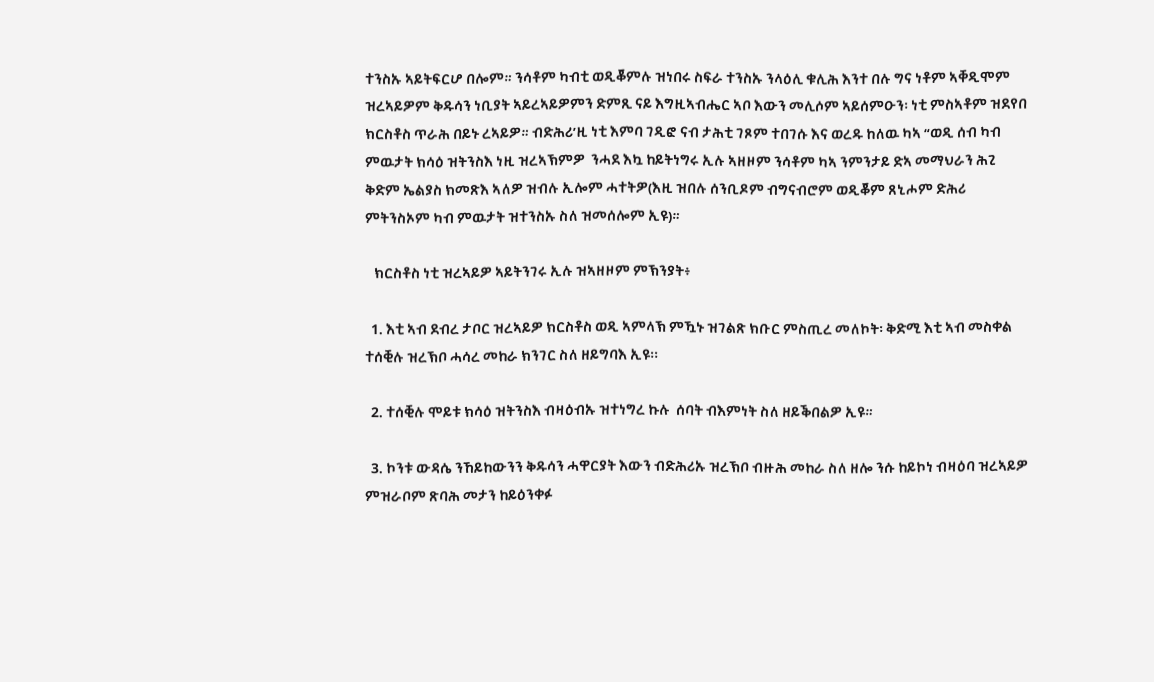ተንስኡ ኣይትፍርሆ በሎም። ንሳቶም ካብቲ ወዲቖምሉ ዝነበሩ ስፍራ ተንስኡ ንላዕሊ ቁሊሕ እንተ በሉ ግና ነቶም ኣቐዲሞም ዝረኣይዎም ቅዱሳን ነቢያት ኣይረኣይዎምን ድምጺ ናይ እግዚኣብሔር ኣቦ እውን መሊሶም ኣይሰምዑን፡ ነቲ ምስኣቶም ዝደየበ ክርስቶስ ጥራሕ በይኑ ረኣይዎ። ብድሕሪ’ዚ ነቲ እምባ ገዲፎ ናብ ታሕቲ ገጾም ተበገሱ እና ወረዱ ከለዉ ካኣ “ወዲ ሰብ ካብ ምዉታት ክሳዕ ዝትንስእ ነዚ ዝረኣኽምዎ  ንሓደ እኳ ከይትነግሩ ኢሉ ኣዘዞም ንሳቶም ካኣ ንምንታይ ድኣ መማህራን ሕጊ ቅድም ኤልያስ ክመጽእ ኣለዎ ዝብሉ ኢሎም ሓተትዎ(እዚ ዝበሉ ሰንቢዶም ብግናብሮም ወዲቖም ጸኒሖም ድሕሪ ምትንስኦም ካብ ምዉታት ዝተንስኡ ስለ ዝመሰሎም ኢዩ)።

   ክርስቶስ ነቲ ዝረኣይዎ ኣይትንገሩ ኢሉ ዝኣዘዞም ምኽንያት፥

  1. እቲ ኣብ ደብረ ታቦር ዝረኣይዎ ክርስቶስ ወዲ ኣምላኽ ምዃኑ ዝገልጽ ክቡር ምስጢረ መለኮት፡ ቅድሚ እቲ ኣብ መስቀል ተሰቒሉ ዝረኽቦ ሓሳረ መከራ ክንገር ስለ ዘይግባእ ኢዩ፡፡

  2. ተሰቒሉ ሞይቱ ክሳዕ ዝትንስእ ብዛዕብኡ ዝተነግረ ኩሉ  ሰባት ብእምነት ስለ ዘይቕበልዎ ኢዩ።

  3. ኮንቱ ውዳሴ ንኸይከውንን ቅዱሳን ሓዋርያት እውን ብድሕሪኡ ዝረኽቦ ብዙሕ መከራ ስለ ዘሎ ንሱ ከይኮነ ብዛዕባ ዝረኣይዎ ምዝራቦም ጽባሕ መታን ከይዕንቀፉ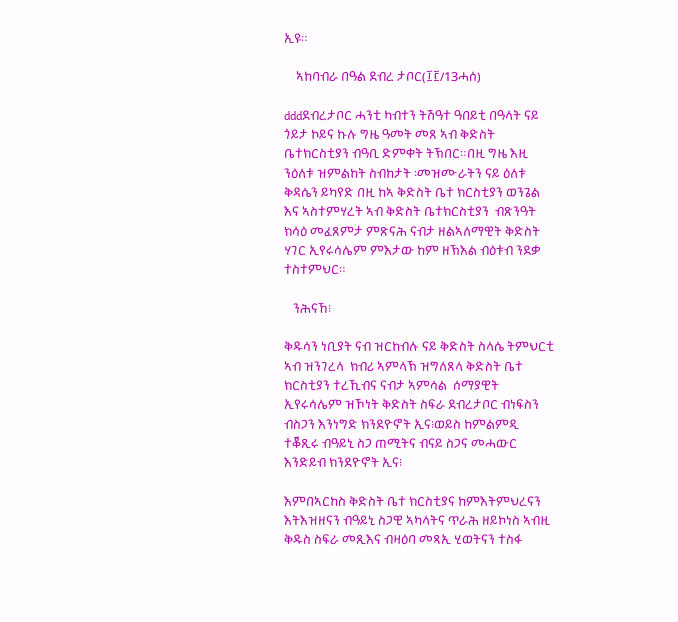ኢዩ።

    ኣከባብራ በዓል ደብረ ታቦር(፲፫/13ሓሰ)

dddደብረታቦር ሓንቲ ካብተን ትሽዓተ ዓበይቲ በዓላት ናይ ጎይታ ኮይና ኩሉ ግዜ ዓመት መጸ ኣብ ቅድስት ቤተክርስቲያን ብዓቢ ድምቀት ትኽበር።በዚ ግዜ እዚ ንዕለቱ ዝምልከት ስብከታት ፡መዝሙራትን ናይ ዕለቱ ቅዳሴን ይካየድ በዚ ከኣ ቅድስት ቤተ ክርስቲያን ወንጌል እና ኣስተምሃረት ኣብ ቅድስት ቤተክርስቲያን  ብጽንዓት ክሳዕ መፈጸምታ ምጽናሕ ናብታ ዘልኣለማዊት ቅድስት ሃገር ኢየሩሳሌም ምእታው ከም ዘኽእል ብዕቱብ ንደቃ ተስተምህር።

   ንሕናኸ፧

ቅዱሳን ነቢያት ናብ ዝርከብሉ ናይ ቅድስት ስላሴ ትምህርቲ ኣብ ዝንገረላ  ክብሪ ኣምላኽ ዝግለጸላ ቅድስት ቤተ ክርስቲያን ተረኺብና ናብታ ኣምሳል  ሰማያዊት ኢየሩሳሌም ዝኾነት ቅድስት ስፍራ ደብረታቦር ብነፍስን ብስጋን እንነግድ ክንደዮኖት ኢና፧ወይስ ከምልምዲ ተቖጺሩ ብዓይኒ ስጋ ጠሚትና ብናይ ስጋና መሓውር እንድይብ ክንደዮኖት ኢና፧

እምበኣርከስ ቅድስት ቤተ ክርስቲያና ከምእትምህረናን እትእዝዘናን ብዓይኒ ስጋዊ ኣካላትና ጥራሕ ዘይኮነስ ኣብዚ ቅዱስ ስፍራ መጺእና ብዛዕባ መጻኢ ሂወትናን ተስፋ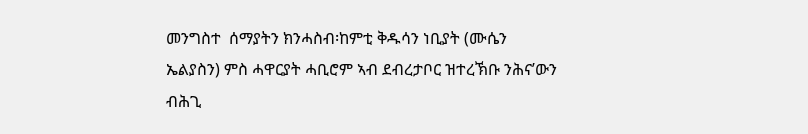መንግስተ  ሰማያትን ክንሓስብ፡ከምቲ ቅዱሳን ነቢያት (ሙሴን ኤልያስን) ምስ ሓዋርያት ሓቢሮም ኣብ ደብረታቦር ዝተረኽቡ ንሕና’ውን ብሕጊ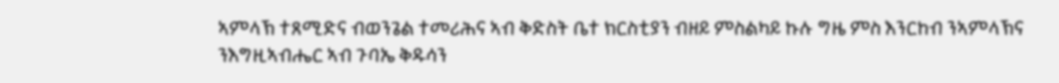ኣምላኽ ተጸሚድና ብወንጌል ተመሪሕና ኣብ ቅድስት ቤተ ክርስቲያን ብዘይ ምስልካይ ኩሉ ግዜ ምስ እንርከብ ንኣምላኽና ንእግዚኣብሔር ኣብ ጉባኤ ቅዱሳን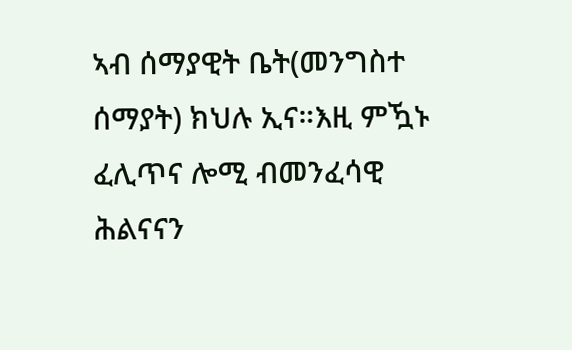ኣብ ሰማያዊት ቤት(መንግስተ ሰማያት) ክህሉ ኢና።እዚ ምዃኑ ፈሊጥና ሎሚ ብመንፈሳዊ ሕልናናን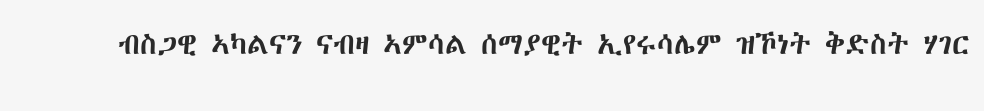ብስጋዊ ኣካልናን ናብዛ ኣምሳል ሰማያዊት ኢየሩሳሌም ዝኾነት ቅድስት ሃገር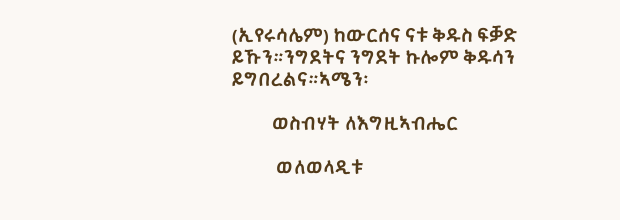(ኢየሩሳሌም) ከውርሰና ናቱ ቅዱስ ፍቓድ ይኹን።ንግደትና ንግደት ኩሎም ቅዱሳን ይግበረልና።ኣሜን፡

          ወስብሃት ለእግዚኣብሔር

           ወለወላዲቱ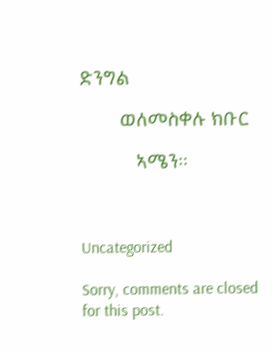ድንግል

          ወለመስቀሉ ክቡር

              ኣሜን።



Uncategorized

Sorry, comments are closed for this post.